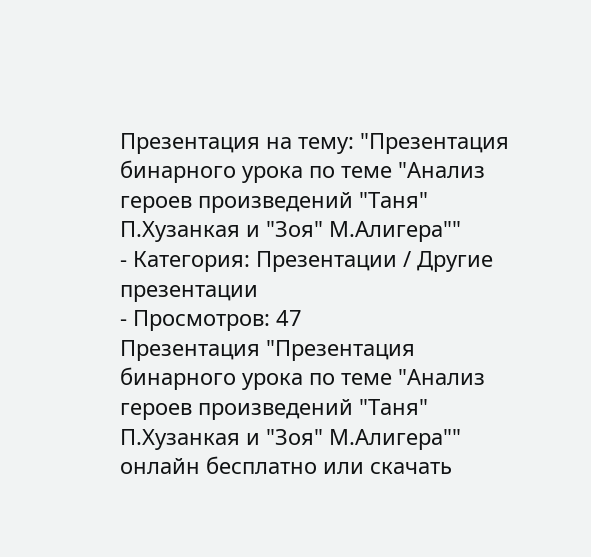Презентация на тему: "Презентация бинарного урока по теме "Анализ героев произведений "Таня" П.Хузанкая и "Зоя" М.Алигера""
- Категория: Презентации / Другие презентации
- Просмотров: 47
Презентация "Презентация бинарного урока по теме "Анализ героев произведений "Таня" П.Хузанкая и "Зоя" М.Алигера"" онлайн бесплатно или скачать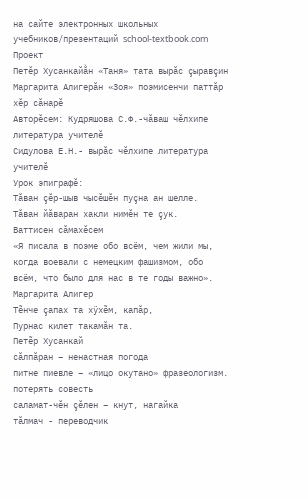на сайте электронных школьных учебников/презентаций school-textbook.com
Проект
Петěр Хусанкайằн «Таня» тата вырăс çыравçин Маргарита Алигерăн «Зоя» поэмисенчи паттăр хĕр сăнарĕ
Авторĕсем: Кудряшова С.Ф.-чăваш чĕлхипе литература учителĕ
Сидулова Е.Н.- вырăс чĕлхипе литература учителĕ
Урок эпиграфĕ:
Тăван çĕр-шыв чысĕшĕн пуçна ан шелле.
Тăван йăваран хакли нимĕн те çук.
Ваттисен сăмахĕсем
«Я писала в поэме обо всём, чем жили мы,
когда воевали с немецким фашизмом, обо
всём, что было для нас в те годы важно».
Маргарита Алигер
Тẽнче çапах та хÿхẽм, капăр,
Пурнас килет такамăн та.
Петẽр Хусанкай
сăлпăран – ненастная погода
питне пиевле – «лицо окутано» фразеологизм.
потерять совесть
саламат-чĕн çĕлен – кнут, нагайка
тăлмач - переводчик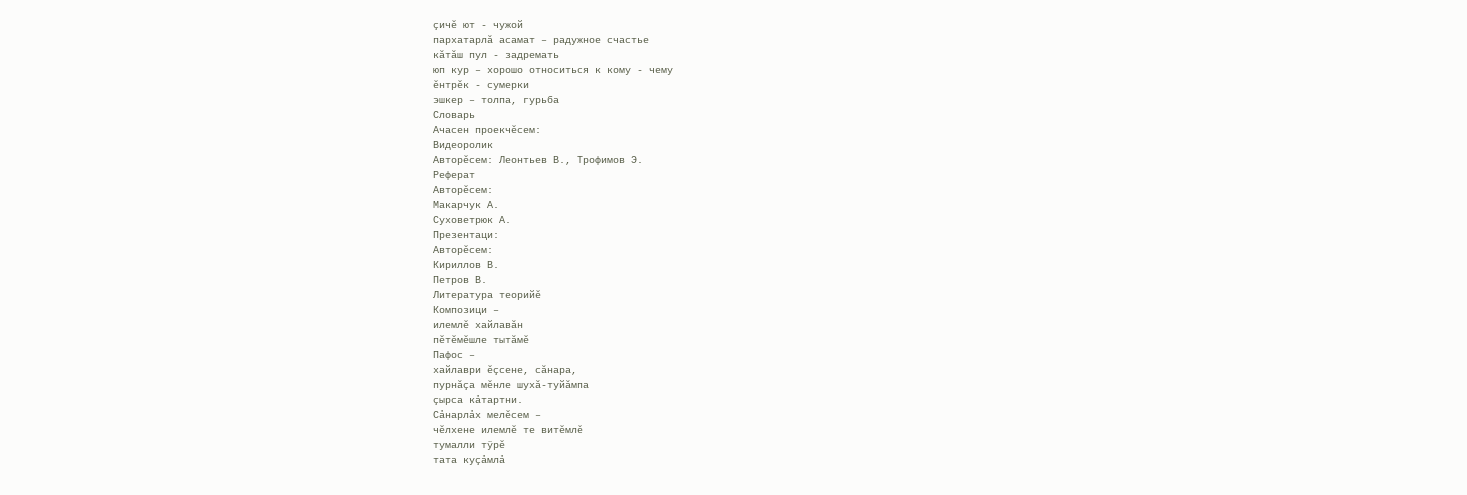çичĕ ют - чужой
пархатарлă асамат – радужное счастье
кăтăш пул - задремать
юп кур – хорошо относиться к кому - чему
ĕнтрĕк - сумерки
эшкер – толпа, гурьба
Словарь
Ачасен проекчĕсем:
Видеоролик
Авторĕсем: Леонтьев В., Трофимов Э.
Реферат
Авторĕсем:
Макарчук А.
Суховетрюк А.
Презентаци:
Авторĕсем:
Кириллов В.
Петров В.
Литература теорийĕ
Композици –
илемлĕ хайлавăн
пĕтĕмĕшле тытăмĕ
Пафос –
хайлаври ĕçсене, сăнара,
пурнăçа мĕнле шухă-туйăмпа
çырса кảтартни.
Сảнарлảх мелĕсем –
чĕлхене илемлĕ те витĕмлĕ
тумалли тÿрĕ
тата куçảмлả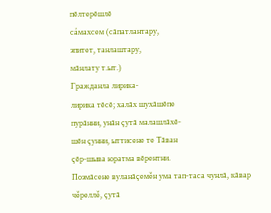пĕлтерĕшлĕ
сảмахсем (сăпатлантару,
эпитет, танлаштару,
мăнлату т.ыт.)
Гражданла лирика-
лирика тĕсĕ; халăх шухăшĕпе
пурăнни, унăн çутă малашлăхĕ-
шĕн çунни, ыттисене те Тăван
çĕр-шыва юратма вĕрентни.
Поэмăсене вуланăçемěн ума тап-таса чунлă, кăвар чěреллě, çутă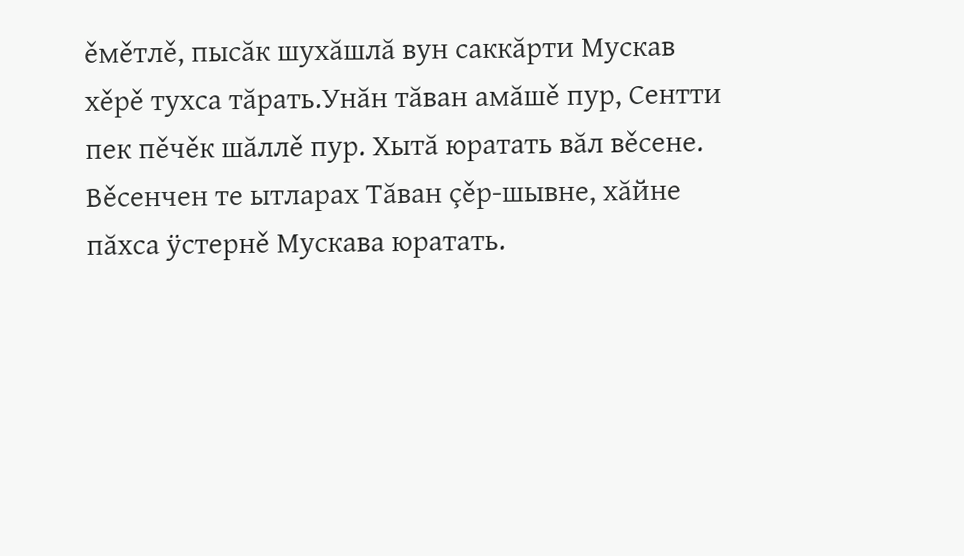ěмěтлě, пысăк шухăшлă вун саккăрти Мускав хěрě тухса тăрать.Унăн тăван амăшě пур, Сентти пек пěчěк шăллě пур. Хытă юратать вăл вěсене. Вěсенчен те ытларах Тăван çěр-шывне, хăйне пăхса ÿстернě Мускава юратать.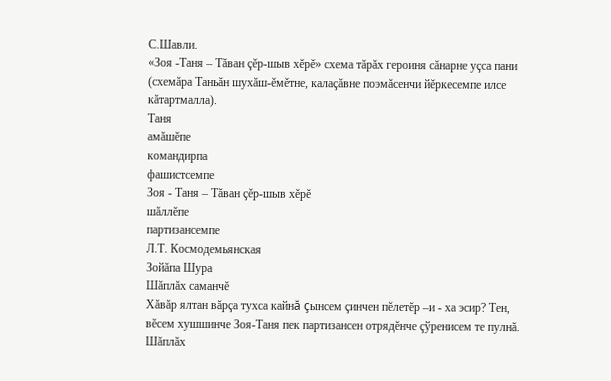С.Шавли.
«Зоя -Таня – Тăван çěр-шыв хěрě» схема тăрăх героиня сăнарне уçса пани (схемăра Таньăн шухăш-ěмěтне, калаçăвне поэмăсенчи йěркесемпе илсе кăтартмалла).
Таня
амăшĕпе
командирпа
фашистсемпе
Зоя - Таня – Тăван çěр-шыв хěрě
шăллĕпе
партизансемпе
Л.Т. Космодемьянская
Зойăпа Шура
Шăплăх саманчĕ
Хăвăр ялтан вăрçа тухса кайнă çынсем çинчен пĕлетĕр –и - ха эсир? Тен, вĕсем хушшинче Зоя-Таня пек партизансен отрядĕнче çўренисем те пулнă.
Шăплăх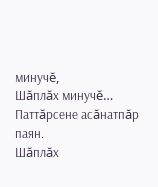минучĕ,
Шăплăх минучĕ…
Паттăрсене асăнатпăр паян.
Шăплăх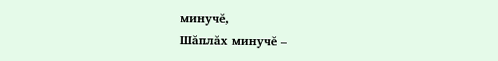минучĕ,
Шăплăх минучĕ –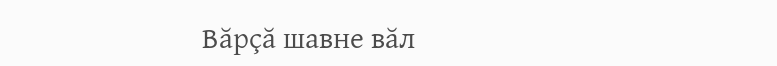Вăрçă шавне вăл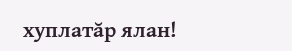хуплатăр ялан!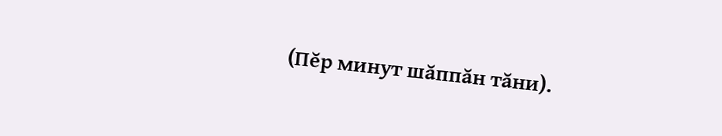(Пĕр минут шăппăн тăни).